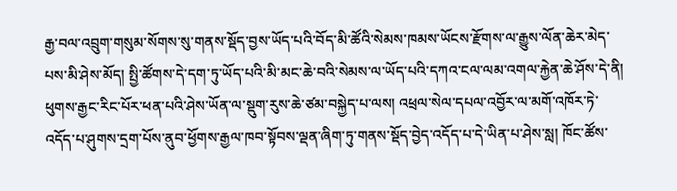རྒྱ་བལ་འབྲུག་གསུམ་སོགས་སུ་གནས་སྡོད་བྱས་ཡོད་པའི་བོད་མི་ཚོའི་སེམས་ཁམས་ཡོངས་རྫོགས་ལ་རྒྱུས་ལོན་ཆེར་མེད་པས་མི་ཤེས་མོད། སྤྱི་ཚོགས་དེ་དག་ཏུ་ཡོད་པའི་མི་མང་ཆེ་བའི་སེམས་ལ་ཡོད་པའི་དཀའ་ངལ་ལམ་འགལ་རྐྱེན་ཆེ་ཤོས་དེ་ནི། ཕུགས་རྒྱང་རིང་པོར་ཕན་པའི་ཤེས་ཡོན་ལ་སྡུག་རུས་ཆེ་ཙམ་བསྐྱེད་པ་ལས། འཕྲལ་སེལ་དཔལ་འབྱོར་ལ་མགོ་འཁོར་ཏེ་འདོད་པ་ཤུགས་དྲག་པོས་ནུབ་ཕྱོགས་རྒྱལ་ཁབ་སྟོབས་ལྡན་ཞིག་ཏུ་གནས་སྡོད་བྱེད་འདོད་པ་དེ་ཡིན་པ་ཤེས་སླ། ཁོང་ཚོས་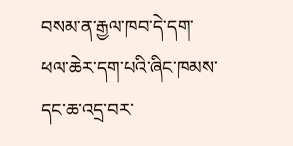བསམ་ན་རྒྱལ་ཁབ་དེ་དག་ཕལ་ཆེར་དག་པའི་ཞིང་ཁམས་དང་ཆ་འདྲ་བར་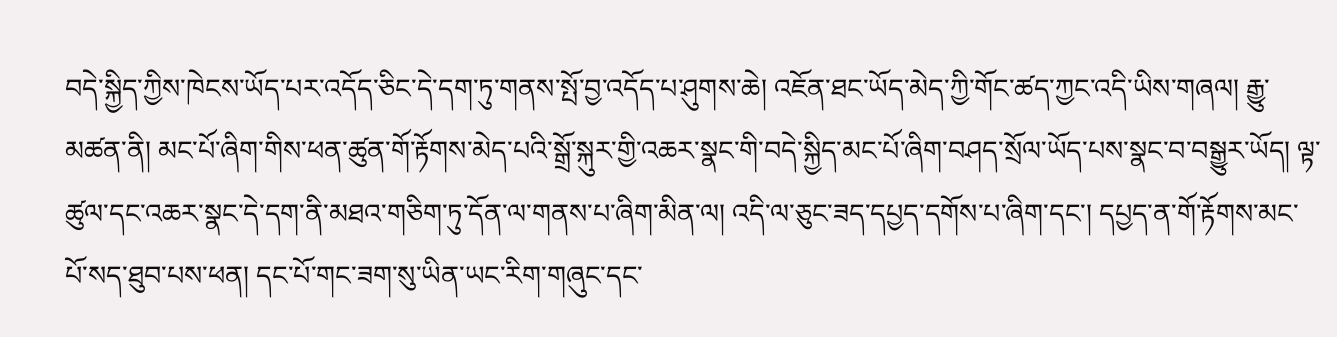བདེ་སྐྱིད་ཀྱིས་ཁེངས་ཡོད་པར་འདོད་ཅིང་དེ་དག་ཏུ་གནས་སྤོ་བྱ་འདོད་པ་ཤུགས་ཆེ། འཇོན་ཐང་ཡོད་མེད་ཀྱི་གོང་ཚད་ཀྱང་འདི་ཡིས་གཞལ། རྒྱུ་མཚན་ནི། མང་པོ་ཞིག་གིས་ཕན་ཚུན་གོ་རྟོགས་མེད་པའི་སྒྲོ་སྐུར་གྱི་འཆར་སྣང་གི་བདེ་སྐྱིད་མང་པོ་ཞིག་བཤད་སྲོལ་ཡོད་པས་སྣང་བ་བསྒྱུར་ཡོད། ལྟ་ཚུལ་དང་འཆར་སྣང་དེ་དག་ནི་མཐའ་གཅིག་ཏུ་དོན་ལ་གནས་པ་ཞིག་མིན་ལ། འདི་ལ་ཅུང་ཟད་དཔྱད་དགོས་པ་ཞིག་དང་། དཔྱད་ན་གོ་རྟོགས་མང་པོ་སད་ཐུབ་པས་ཕན། དང་པོ་གང་ཟག་སུ་ཡིན་ཡང་རིག་གཞུང་དང་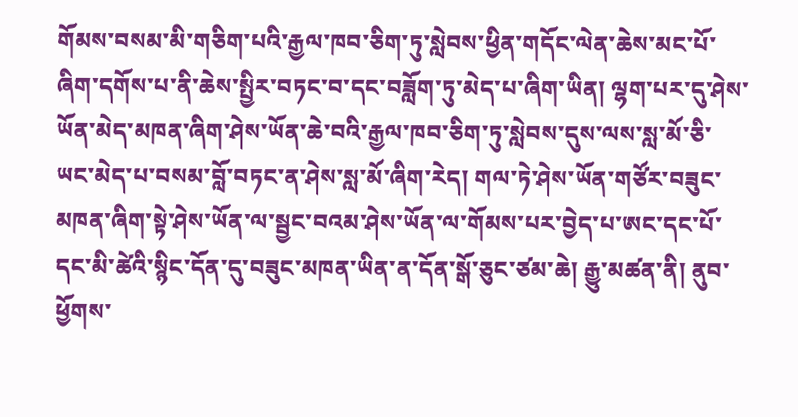གོམས་བསམ་མི་གཅིག་པའི་རྒྱལ་ཁབ་ཅིག་ཏུ་སླེབས་ཕྱིན་གདོང་ལེན་ཆེས་མང་པོ་ཞིག་དགོས་པ་ནི་ཆེས་སྤྱིར་བཏང་བ་དང་བཟློག་ཏུ་མེད་པ་ཞིག་ཡིན། ལྷག་པར་དུ་ཤེས་ཡོན་མེད་མཁན་ཞིག་ཤེས་ཡོན་ཆེ་བའི་རྒྱལ་ཁབ་ཅིག་ཏུ་སླེབས་དུས་ལས་སླ་མོ་ཅི་ཡང་མེད་པ་བསམ་བློ་བཏང་ན་ཤེས་སླ་མོ་ཞིག་རེད། གལ་ཏེ་ཤེས་ཡོན་གཙོར་བཟུང་མཁན་ཞིག་སྟེ་ཤེས་ཡོན་ལ་སྦྱང་བའམ་ཤེས་ཡོན་ལ་གོམས་པར་བྱེད་པ་ཨང་དང་པོ་དང་མི་ཚེའི་སྙིང་དོན་དུ་བཟུང་མཁན་ཡིན་ན་དོན་སྒོ་ཅུང་ཙམ་ཆེ། རྒྱུ་མཚན་ནི། ནུབ་ཕྱོགས་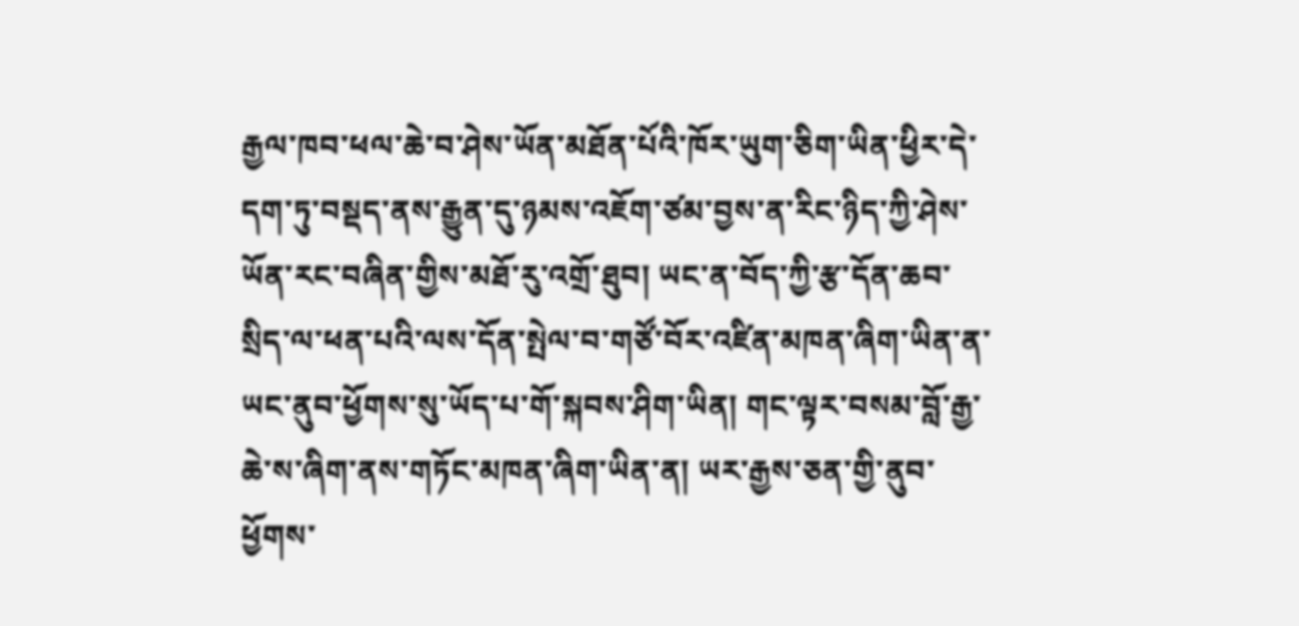རྒྱལ་ཁབ་ཕལ་ཆེ་བ་ཤེས་ཡོན་མཐོན་པོའི་ཁོར་ཡུག་ཅིག་ཡིན་ཕྱིར་དེ་དག་ཏུ་བསྡད་ནས་རྒྱུན་དུ་ཉམས་འཇོག་ཙམ་བྱས་ན་རིང་ཉིད་ཀྱི་ཤེས་ཡོན་རང་བཞིན་གྱིས་མཐོ་རུ་འགྲོ་ཐུབ། ཡང་ན་བོད་ཀྱི་རྩ་དོན་ཆབ་སྲིད་ལ་ཕན་པའི་ལས་དོན་སྤེལ་བ་གཙོ་བོར་འཛིན་མཁན་ཞིག་ཡིན་ན་ཡང་ནུབ་ཕྱོགས་སུ་ཡོད་པ་གོ་སྐབས་ཤིག་ཡིན། གང་ལྟར་བསམ་བློ་རྒྱ་ཆེ་ས་ཞིག་ནས་གཏོང་མཁན་ཞིག་ཡིན་ན། ཡར་རྒྱས་ཅན་གྱི་ནུབ་ཕྱོགས་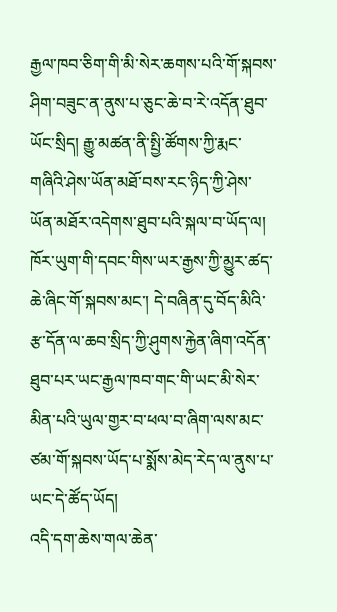རྒྱལ་ཁབ་ཅིག་གི་མི་སེར་ཆགས་པའི་གོ་སྐབས་ཤིག་བཟུང་ན་ནུས་པ་ཅུང་ཆེ་བ་རེ་འདོན་ཐུབ་ཡོང་སྲིད། རྒྱུ་མཚན་ནི་སྤྱི་ཚོགས་ཀྱི་རྨང་གཞིའི་ཤེས་ཡོན་མཐོ་བས་རང་ཉིད་ཀྱི་ཤེས་ཡོན་མཐོར་འདེགས་ཐུབ་པའི་སྐལ་བ་ཡོད་ལ། ཁོར་ཡུག་གི་དབང་གིས་ཡར་རྒྱས་ཀྱི་མྱུར་ཚད་ཆེ་ཞིང་གོ་སྐབས་མང་། དེ་བཞིན་དུ་བོད་མིའི་རྩ་དོན་ལ་ཆབ་སྲིད་ཀྱི་ཤུགས་རྐྱེན་ཞིག་འདོན་ཐུབ་པར་ཡང་རྒྱལ་ཁབ་གང་གི་ཡང་མི་སེར་མིན་པའི་ཡུལ་གྱར་བ་ཕལ་བ་ཞིག་ལས་མང་ཙམ་གོ་སྐབས་ཡོད་པ་སྨོས་མེད་རེད་ལ་ནུས་པ་ཡང་དེ་ཚོད་ཡོད།
འདི་དག་ཆེས་གལ་ཆེན་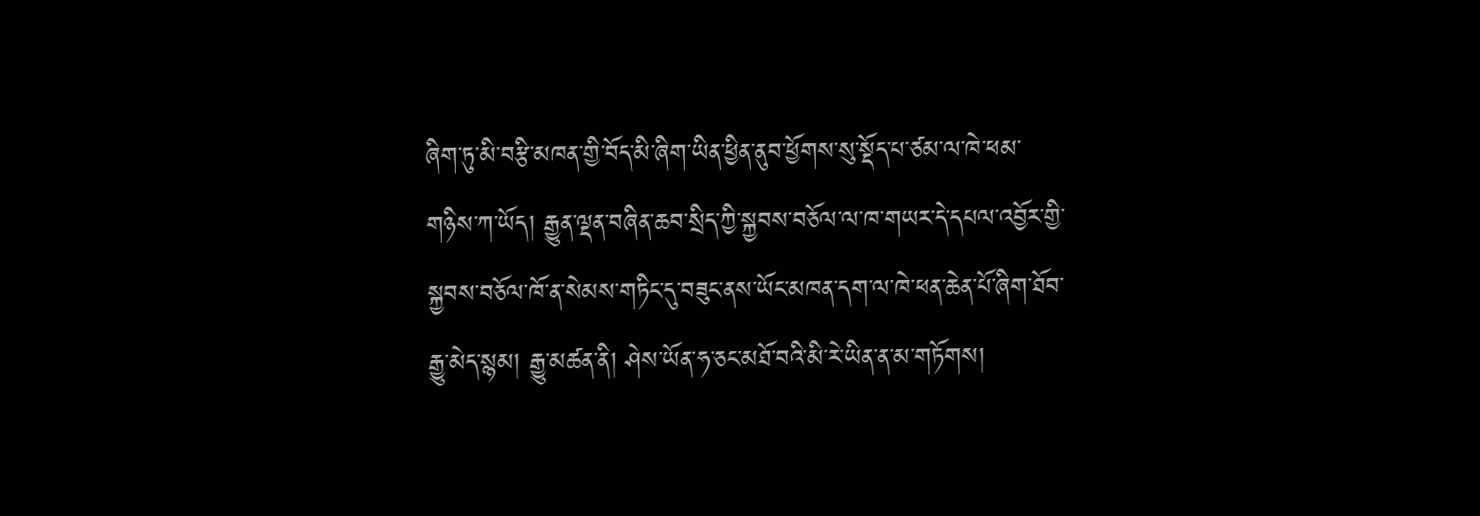ཞིག་ཏུ་མི་བརྩི་མཁན་གྱི་བོད་མི་ཞིག་ཡིན་ཕྱིན་ནུབ་ཕྱོགས་སུ་སྡོད་པ་ཙམ་ལ་ཁེ་ཕམ་གཉིས་ཀ་ཡོད། རྒྱུན་ལྡན་བཞིན་ཆབ་སྲིད་ཀྱི་སྐྱབས་བཅོལ་ལ་ཁ་གཡར་དེ་དཔལ་འབྱོར་གྱི་སྐྱབས་བཅོལ་ཁོ་ན་སེམས་གཏིང་དུ་བཟུང་ནས་ཡོང་མཁན་དག་ལ་ཁེ་ཕན་ཆེན་པོ་ཞིག་ཐོབ་རྒྱུ་མེད་སྙམ། རྒྱུ་མཚན་ནི། ཤེས་ཡོན་ཧ་ཅང་མཐོ་བའི་མི་རེ་ཡིན་ན་མ་གཏོགས།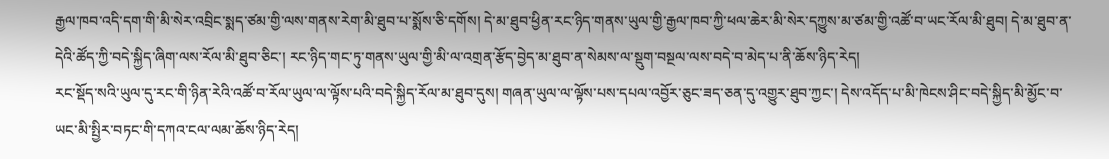རྒྱལ་ཁབ་འདི་དག་གི་མི་སེར་འབྲིང་སྨད་ཙམ་གྱི་ལས་གནས་རེག་མི་ཐུབ་པ་སྨོས་ཅི་དགོས། དེ་མ་ཐུབ་ཕྱིན་རང་ཉིད་གནས་ཡུལ་གྱི་རྒྱལ་ཁབ་ཀྱི་ཕལ་ཆེར་མི་སེར་དཀྱུས་མ་ཙམ་གྱི་འཚོ་བ་ཡང་རོལ་མི་ཐུབ། དེ་མ་ཐུབ་ན་དེའི་ཚོད་ཀྱི་བདེ་སྐྱིད་ཞིག་ལས་རོལ་མི་ཐུབ་ཅིང་། རང་ཉིད་གང་ཏུ་གནས་ཡུལ་གྱི་མི་ལ་འགྲན་རྩོད་བྱེད་མ་ཐུབ་ན་སེམས་ལ་སྡུག་བསྔལ་ལས་བདེ་བ་མེད་པ་ནི་ཆོས་ཉིད་རེད།
རང་སྡོད་སའི་ཡུལ་དུ་རང་གི་ཉིན་རེའི་འཚོ་བ་རོལ་ཡུལ་ལ་ལྟོས་པའི་བདེ་སྐྱིད་རོལ་མ་ཐུབ་དུས། གཞན་ཡུལ་ལ་ལྟོས་པས་དཔལ་འབྱོར་ཅུང་ཟད་ཅན་དུ་འགྱུར་ཐུབ་ཀྱང་། དེས་འདོད་པ་མི་ཁེངས་ཤིང་བདེ་སྐྱིད་མི་མྱོང་བ་ཡང་མི་སྤྱིར་བཏང་གི་དཀའ་ངལ་ལམ་ཆོས་ཉིད་རེད།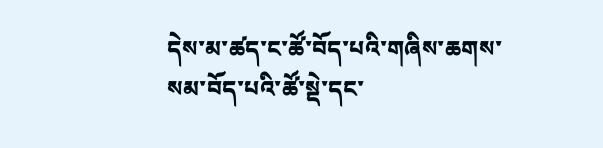དེས་མ་ཚད་ང་ཚོ་བོད་པའི་གཞིས་ཆགས་སམ་བོད་པའི་ཚོ་སྡེ་དང་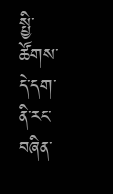སྤྱི་ཚོགས་དེ་དག་ནི་རང་བཞིན་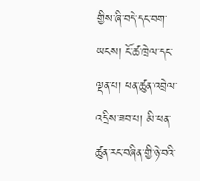གྱིས་ཞི་བདེ་དང་བག་ཡངས། ངོ་ཚ་ཁྲེལ་དང་ལྡན་པ། ཕན་ཚུན་འབྲེལ་འདྲིས་ཟབ་པ། མི་ཕན་ཚུན་རང་བཞིན་གྱི་ཉེ་བའི་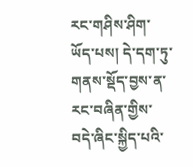རང་གཤིས་ཤིག་ཡོད་པས། དེ་དག་ཏུ་གནས་སྡོད་བྱས་ན་རང་བཞིན་གྱིས་བདེ་ཞིང་སྐྱིད་པའི་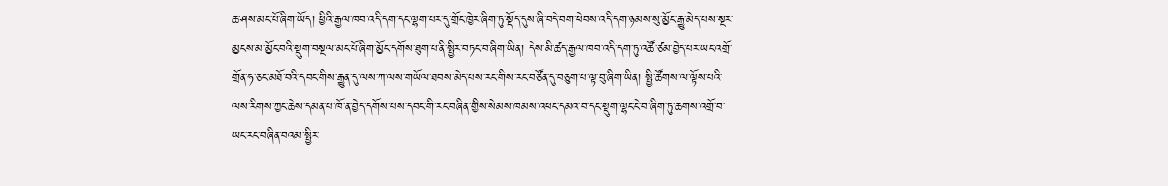ཆ་ཤས་མང་པོ་ཞིག་ཡོད། ཕྱིའི་རྒྱལ་ཁབ་འདི་དག་དང་ལྷག་པར་དུ་གྲོང་ཁྱེར་ཞིག་ཏུ་སྡོད་དུས་ཞི་བདེ་བག་ཕེབས་འདི་དག་ཉམས་སུ་མྱོང་རྒྱུ་མེད་པས་སྔར་མྱངས་མ་མྱོང་བའི་སྡུག་བསྔལ་མང་པོ་ཞིག་མྱོང་དགོས་ཐུག་པ་ནི་སྤྱིར་བཏང་བ་ཞིག་ཡིན། དེས་མི་ཚད་རྒྱལ་ཁབ་འདི་དག་ཏུ་འཚོ་ཙམ་བྱེད་པར་ཡང་འགྲོ་གྲོན་ཧ་ཅང་མཐོ་བའི་དབང་གིས་རྒྱུན་དུ་ལས་ཀ་ལས་གཡོལ་ཐབས་མེད་པས་རང་གིས་རང་བཙོན་དུ་བཅུག་པ་ལྟ་བུ་ཞིག་ཡིན། སྤྱི་ཚོགས་ལ་ལྟོས་པའི་ལས་རིགས་ཀྱང་ཆེས་དམན་པ་ཁོ་ན་བྱེད་དགོས་པས་དབང་གི་རང་བཞིན་གྱིས་སེམས་ཁམས་འཕང་དམའ་བ་དང་སྡུག་ལྷང་ངེ་བ་ཞིག་ཏུ་ཆགས་འགྲོ་བ་ཡང་རང་བཞིན་བའམ་སྤྱིར་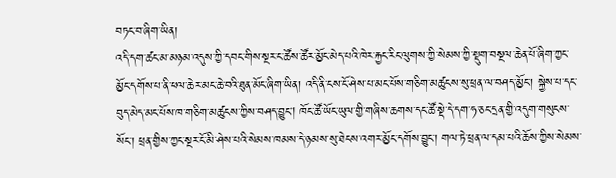བཏང་བ་ཞིག་ཡིན།
འདི་དག་ཚང་མ་མཉམ་འདུས་ཀྱི་དབང་གིས་སྔར་ང་ཚོས་ཚོར་མྱོང་མེད་པའི་ཁེར་རྐྱང་རིང་ལུགས་ཀྱི་སེམས་ཀྱི་སྡུག་བསྔལ་ཆེན་པོ་ཞིག་ཀྱང་མྱོང་དགོས་པ་ནི་ཕལ་ཆེར་མང་ཆེ་བའི་ཐུན་མོང་ཞིག་ཡིན། འདི་ནི་ངས་ངོ་ཤེས་པ་མང་པོས་གཅིག་མཚུངས་སུ་ཕྲན་ལ་བཤད་མྱོང་། སྐྱེས་པ་དང་བུད་མེད་མང་པོས་ཁ་གཅིག་མཚུངས་ཀྱིས་བཤད་བྱུང། ཁོང་ཚོ་ཡོང་ཡུལ་གྱི་གཞིས་ཆགས་དང་ཚོ་སྡེ་དེ་དག་ཧ་ཅང་དྲན་གྱི་འདུག་གསུངས་སོང་། ཕྲན་གྱིས་ཀྱང་སྔར་ངོ་མི་ཤེས་པའི་སེམས་ཁམས་དེ་ཉམས་སུ་ཐེངས་འགར་མྱོང་དགོས་བྱུང་། གལ་ཏེ་ཕྲན་ལ་དམ་པའི་ཆོས་ཀྱིས་སེམས་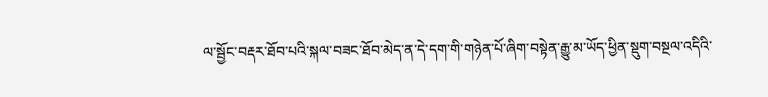ལ་སྦྱོང་བརྡར་ཐོབ་པའི་སྐལ་བཟང་ཐོབ་མེད་ན་དེ་དག་གི་གཉེན་པོ་ཞིག་བསྟེན་རྒྱུ་མ་ཡོད་ཕྱིན་སྡུག་བསྔལ་འདིའི་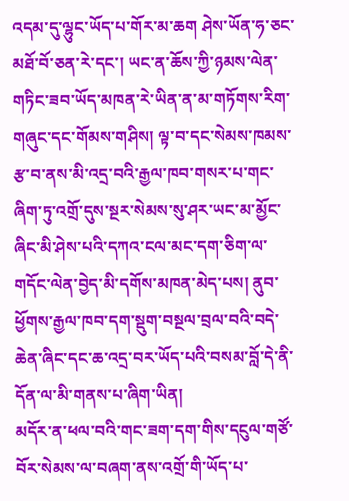འདམ་དུ་ལྷུང་ཡོད་པ་གོར་མ་ཆག ཤེས་ཡོན་ཧ་ཅང་མཐོ་བོ་ཅན་རེ་དང་། ཡང་ན་ཆོས་ཀྱི་ཉམས་ལེན་གཏིང་ཟབ་ཡོད་མཁན་རེ་ཡིན་ན་མ་གཏོགས་རིག་གཞུང་དང་གོམས་གཤིས། ལྟ་བ་དང་སེམས་ཁམས་རྩ་བ་ནས་མི་འདྲ་བའི་རྒྱལ་ཁབ་གསར་པ་གང་ཞིག་ཏུ་འགྲོ་དུས་སྔར་སེམས་སུ་ཤར་ཡང་མ་མྱོང་ཞིང་མི་ཤེས་པའི་དཀའ་ངལ་མང་དག་ཅིག་ལ་གདོང་ལེན་བྱེད་མི་དགོས་མཁན་མེད་པས། ནུབ་ཕྱོགས་རྒྱལ་ཁབ་དག་སྡུག་བསྔལ་བྲལ་བའི་བདེ་ཆེན་ཞིང་དང་ཆ་འདྲ་བར་ཡོད་པའི་བསམ་བློ་དེ་ནི་དོན་ལ་མི་གནས་པ་ཞིག་ཡིན།
མདོར་ན་ཕལ་བའི་གང་ཟག་དག་གིས་དངུལ་གཙོ་བོར་སེམས་ལ་བཞག་ནས་འགྲོ་གི་ཡོད་པ་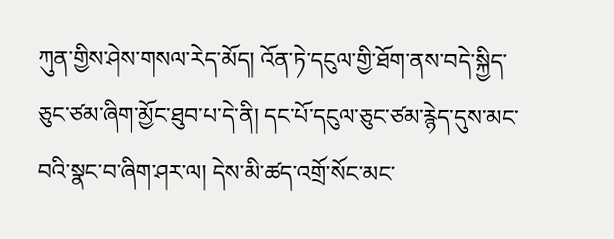ཀུན་གྱིས་ཤེས་གསལ་རེད་མོད། འོན་ཏེ་དངུལ་གྱི་ཐོག་ནས་བདེ་སྐྱིད་ཅུང་ཙམ་ཞིག་མྱོང་ཐུབ་པ་དེ་ནི། དང་པོ་དངུལ་ཅུང་ཙམ་རྙེད་དུས་མང་བའི་སྣང་བ་ཞིག་ཤར་ལ། དེས་མི་ཚད་འགྲོ་སོང་མང་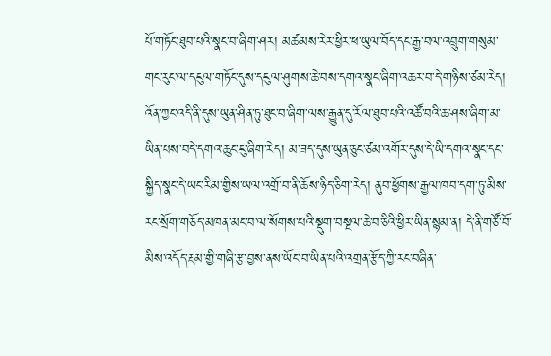པོ་གཏོང་ཐུབ་པའི་སྣང་བ་ཞིག་ཤར། མཚམས་རེར་ཕྱིར་ཕ་ཡུལ་བོད་དང་རྒྱ་བལ་འབྲུག་གསུམ་གང་རུང་ལ་དངུལ་གཏོང་དུས་དངུལ་ཤུགས་ཆེ་བས་དགའ་སྣང་ཞིག་འཆར་བ་དེ་གཉིས་ཙམ་རེད།
འོན་ཀྱང་འདི་ནི་དུས་ཡུན་ཤིན་ཏུ་ཐུང་བ་ཞིག་ལས་རྒྱུན་དུ་རོལ་ཐུབ་པའི་འཚོ་བའི་ཆ་ཤས་ཞིག་མ་ཡིན་པས་བདེ་དགའ་ཆུང་ངུ་ཞིག་རེད། མ་ཟད་དུས་ཡུན་ཅུང་ཙམ་འགོར་དུས་དེ་ཡི་དགའ་སྣང་དང་སྐྱིད་སྣང་དེ་ཡང་རིམ་གྱིས་ཡལ་འགྲོ་བ་ནི་ཆོས་ཉིད་ཅིག་རེད། ནུབ་ཕྱོགས་རྒྱལ་ཁབ་དག་ཏུ་མིས་རང་སྲོག་གཅོད་མཁན་མང་བ་ལ་སོགས་པའི་སྡུག་བསྔལ་ཆེ་བ་ཅིའི་ཕྱིར་ཡིན་སྙམ་ན། དེ་ནི་གཙོ་བོ་མིས་འདོད་རྔམ་གྱི་གཞི་རྩ་བྱས་ནས་ཡོང་བ་ཡིན་པའི་འགྲན་རྩོད་ཀྱི་རང་བཞིན་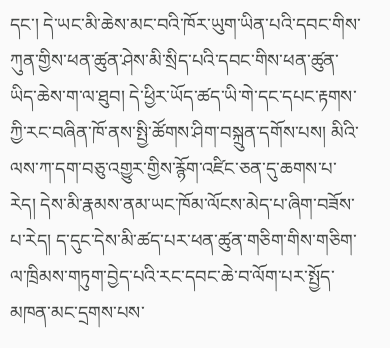དང་། དེ་ཡང་མི་ཆེས་མང་བའི་ཁོར་ཡུག་ཡིན་པའི་དབང་གིས་ཀུན་གྱིས་ཕན་ཚུན་ཤེས་མི་སྲིད་པའི་དབང་གིས་ཕན་ཚུན་ཡིད་ཆེས་ག་ལ་ཐུབ། དེ་ཕྱིར་ཡོད་ཚད་ཡི་གེ་དང་དཔང་རྟགས་ཀྱི་རང་བཞིན་ཁོ་ནས་སྤྱི་ཚོགས་ཤིག་བསྐྲུན་དགོས་པས། མིའི་ལས་ཀ་དག་བཅུ་འགྱུར་གྱིས་རྙོག་འཛིང་ཅན་དུ་ཆགས་པ་རེད། དེས་མི་རྣམས་ནམ་ཡང་ཁོམ་ལོངས་མེད་པ་ཞིག་བཟོས་པ་རེད། ད་དུང་དེས་མི་ཚད་པར་ཕན་ཚུན་གཅིག་གིས་གཅིག་ལ་ཁྲིམས་གཏུག་བྱེད་པའི་རང་དབང་ཆེ་བ་ལོག་པར་སྤྱོད་མཁན་མང་དྲགས་པས་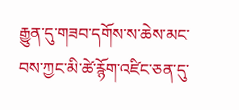རྒྱུན་དུ་གཟབ་དགོས་ས་ཆེས་མང་བས་ཀྱང་མི་ཚེ་རྙོག་འཛིང་ཅན་དུ་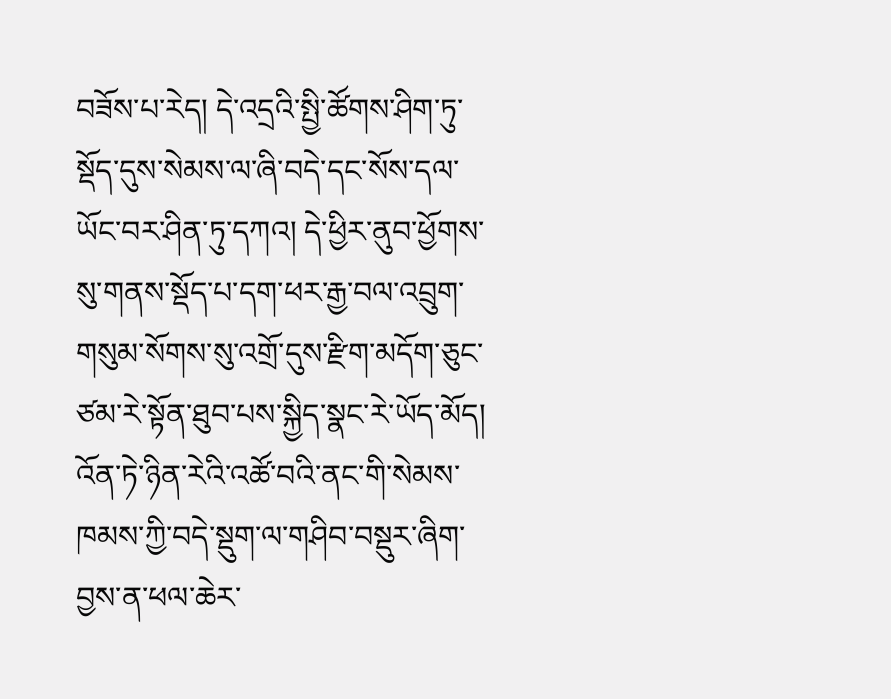བཟོས་པ་རེད། དེ་འདྲའི་སྤྱི་ཚོགས་ཤིག་ཏུ་སྡོད་དུས་སེམས་ལ་ཞི་བདེ་དང་སོས་དལ་ཡོང་བར་ཤིན་ཏུ་དཀའ། དེ་ཕྱིར་ནུབ་ཕྱོགས་སུ་གནས་སྡོད་པ་དག་ཕར་རྒྱ་བལ་འབྲུག་གསུམ་སོགས་སུ་འགྲོ་དུས་རྫིག་མདོག་ཅུང་ཙམ་རེ་སྟོན་ཐུབ་པས་སྐྱིད་སྣང་རེ་ཡོད་མོད། འོན་ཏེ་ཉིན་རེའི་འཚོ་བའི་ནང་གི་སེམས་ཁམས་ཀྱི་བདེ་སྡུག་ལ་གཤིབ་བསྡུར་ཞིག་བྱས་ན་ཕལ་ཆེར་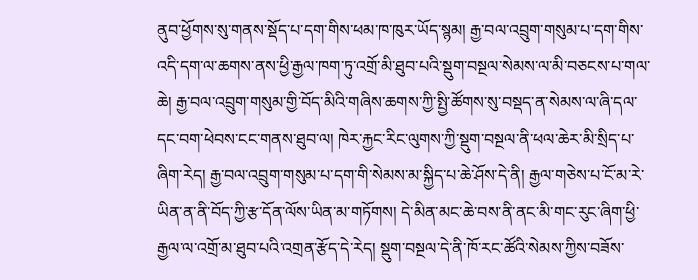ནུབ་ཕྱོགས་སུ་གནས་སྡོད་པ་དག་གིས་ཕམ་ཁ་ཁུར་ཡོད་སྙམ། རྒྱ་བལ་འབྲུག་གསུམ་པ་དག་གིས་འདི་དག་ལ་ཆགས་ནས་ཕྱི་རྒྱལ་ཁག་ཏུ་འགྲོ་མི་ཐུབ་པའི་སྡུག་བསྔལ་སེམས་ལ་མི་བཅངས་པ་གལ་ཆེ། རྒྱ་བལ་འབྲུག་གསུམ་གྱི་བོད་མིའི་གཞིས་ཆགས་ཀྱི་སྤྱི་ཚོགས་སུ་བསྡད་ན་སེམས་ལ་ཞི་དལ་དང་བག་ཕེབས་ངང་གནས་ཐུབ་ལ། ཁེར་རྐྱང་རིང་ལུགས་ཀྱི་སྡུག་བསྔལ་ནི་ཕལ་ཆེར་མི་སྲིད་པ་ཞིག་རེད། རྒྱ་བལ་འབྲུག་གསུམ་པ་དག་གི་སེམས་མ་སྐྱིད་པ་ཆེ་ཤོས་དེ་ནི། རྒྱལ་གཅེས་པ་ངོ་མ་རེ་ཡིན་ན་ནི་བོད་ཀྱི་རྩ་དོན་ལོས་ཡིན་མ་གཏོགས། དེ་མིན་མང་ཆེ་བས་ནི་ནང་མི་གང་རུང་ཞིག་ཕྱི་རྒྱལ་ལ་འགྲོ་མ་ཐུབ་པའི་འགྲན་རྩོད་དེ་རེད། སྡུག་བསྔལ་དེ་ནི་ཁོ་རང་ཚོའི་སེམས་ཀྱིས་བཟོས་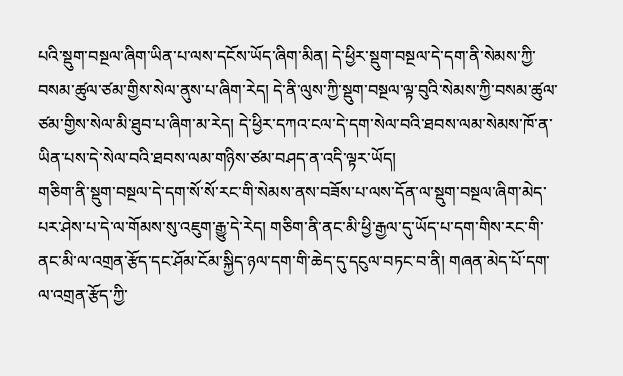པའི་སྡུག་བསྔལ་ཞིག་ཡིན་པ་ལས་དངོས་ཡོད་ཞིག་མིན། དེ་ཕྱིར་སྡུག་བསྔལ་དེ་དག་ནི་སེམས་ཀྱི་བསམ་ཚུལ་ཙམ་གྱིས་སེལ་ནུས་པ་ཞིག་རེད། དེ་ནི་ལུས་ཀྱི་སྡུག་བསྔལ་ལྟ་བུའི་སེམས་ཀྱི་བསམ་ཚུལ་ཙམ་གྱིས་སེལ་མི་ཐུབ་པ་ཞིག་མ་རེད། དེ་ཕྱིར་དཀའ་ངལ་དེ་དག་སེལ་བའི་ཐབས་ལམ་སེམས་ཁོ་ན་ཡིན་པས་དེ་སེལ་བའི་ཐབས་ལམ་གཉིས་ཙམ་བཤད་ན་འདི་ལྟར་ཡོད།
གཅིག་ནི་སྡུག་བསྔལ་དེ་དག་སོ་སོ་རང་གི་སེམས་ནས་བཟོས་པ་ལས་དོན་ལ་སྡུག་བསྔལ་ཞིག་མེད་པར་ཤེས་པ་དེ་ལ་གོམས་སུ་འཇུག་རྒྱུ་དེ་རེད། གཅིག་ནི་ནང་མི་ཕྱི་རྒྱལ་དུ་ཡོད་པ་དག་གིས་རང་གི་ནང་མི་ལ་འགྲན་རྩོད་དང་ཤོམ་ངོམ་སྐྱིད་ཉལ་དག་གི་ཆེད་དུ་དངུལ་བཏང་བ་ནི། གཞན་མེད་པོ་དག་ལ་འགྲན་རྩོད་ཀྱི་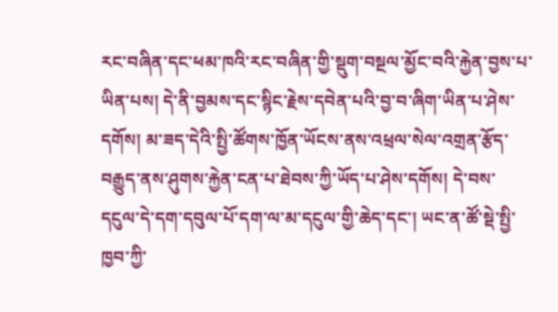རང་བཞིན་དང་ཕམ་ཁའི་རང་བཞིན་གྱི་སྡུག་བསྔལ་མྱོང་བའི་རྐྱེན་བྱས་པ་ཡིན་པས། དེ་ནི་བྱམས་དང་སྙིང་རྗེས་དབེན་པའི་བྱ་བ་ཞིག་ཡིན་པ་ཤེས་དགོས། མ་ཟད་དེའི་སྤྱི་ཚོགས་ཁྱོན་ཡོངས་ནས་འཕྲལ་སེལ་འགྲན་རྩོད་བརྒྱུད་ནས་ཤུགས་རྐྱེན་ངན་པ་ཐེབས་ཀྱི་ཡོད་པ་ཤེས་དགོས། དེ་བས་དངུལ་དེ་དག་དབུལ་པོ་དག་ལ་མ་དངུལ་གྱི་ཆེད་དང་། ཡང་ན་ཚོ་སྡེ་སྤྱི་ཁྱབ་ཀྱི་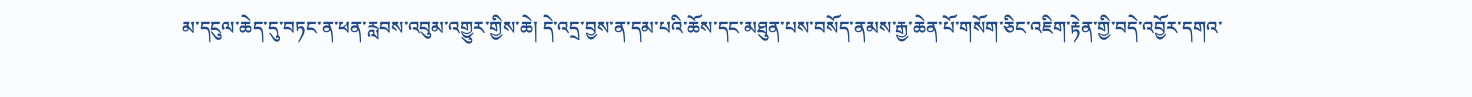མ་དངུལ་ཆེད་དུ་བཏང་ན་ཕན་རླབས་འབུམ་འགྱུར་གྱིས་ཆེ། དེ་འདྲ་བྱས་ན་དམ་པའི་ཆོས་དང་མཐུན་པས་བསོད་ནམས་རྒྱ་ཆེན་པོ་གསོག་ཅིང་འཇིག་རྟེན་གྱི་བདེ་འབྱོར་དགའ་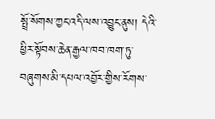སྤྲོ་སོགས་ཀྱང་འདི་ལས་འབྱུང་ནུས། དེའི་ཕྱིར་སྟོབས་ཆེན་རྒྱལ་ཁབ་ཁག་ཏུ་བཞུགས་མི་དཔལ་འབྱོར་གྱིས་རོགས་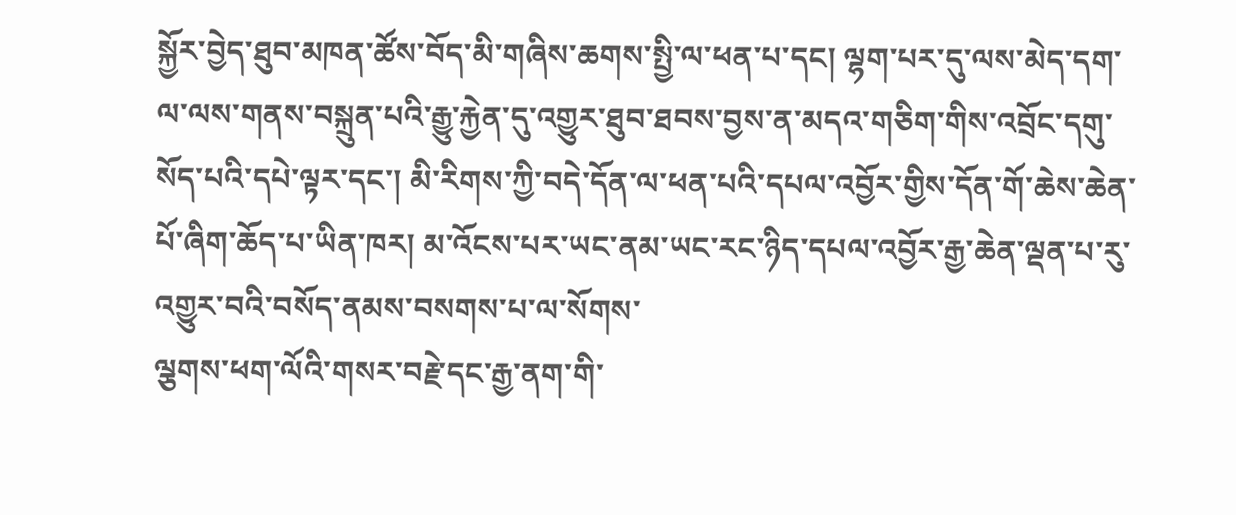སྐྱོར་བྱེད་ཐུབ་མཁན་ཚོས་བོད་མི་གཞིས་ཆགས་སྤྱི་ལ་ཕན་པ་དང། ལྷག་པར་དུ་ལས་མེད་དག་ལ་ལས་གནས་བསྐྲུན་པའི་རྒྱུ་རྐྱེན་དུ་འགྱུར་ཐུབ་ཐབས་བྱས་ན་མདའ་གཅིག་གིས་འབྲོང་དགུ་སོད་པའི་དཔེ་ལྟར་དང་། མི་རིགས་ཀྱི་བདེ་དོན་ལ་ཕན་པའི་དཔལ་འབྱོར་གྱིས་དོན་གོ་ཆེས་ཆེན་པོ་ཞིག་ཆོད་པ་ཡིན་ཁར། མ་འོངས་པར་ཡང་ནམ་ཡང་རང་ཉིད་དཔལ་འབྱོར་རྒྱ་ཆེན་ལྡན་པ་རུ་འགྱུར་བའི་བསོད་ནམས་བསགས་པ་ལ་སོགས་
ལྕགས་ཕག་ལོའི་གསར་བརྗེ་དང་རྒྱ་ནག་གི་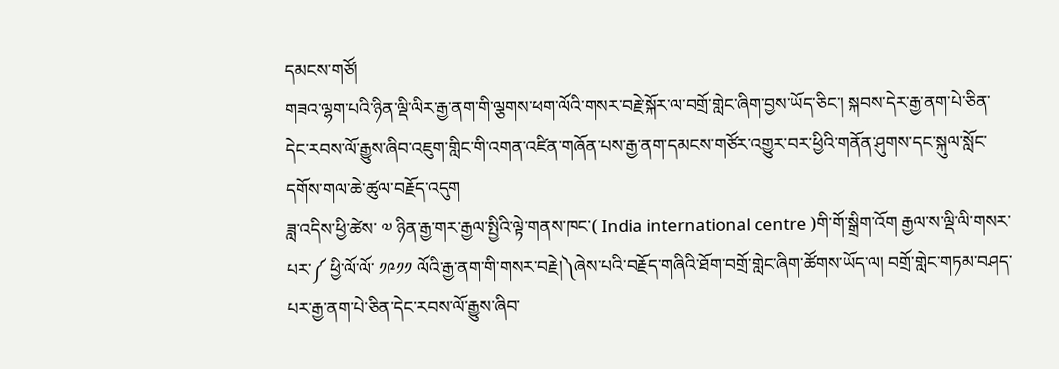དམངས་གཙོ།
གཟའ་ལྷག་པའི་ཉིན་ལྡི་ལིར་རྒྱ་ནག་གི་ལྕགས་ཕག་ལོའི་གསར་བརྗེ་སྐོར་ལ་བགྲོ་གླེང་ཞིག་བྱས་ཡོད་ཅིང་། སྐབས་དེར་རྒྱ་ནག་པེ་ཅིན་དེང་རབས་ལོ་རྒྱུས་ཞིབ་འཇུག་གླིང་གི་འགན་འཛིན་གཞོན་པས་རྒྱ་ནག་དམངས་གཙོར་འགྱུར་བར་ཕྱིའི་གནོན་ཤུགས་དང་སྐུལ་སློང་དགོས་གལ་ཆེ་ཚུལ་བརྗོད་འདུག
ཟླ་འདིས་ཕྱི་ཚེས་ ༧ ཉིན་རྒྱ་གར་རྒྱལ་སྤྱིའི་ལྟེ་གནས་ཁང་( India international centre )གི་གོ་སྒྲིག་འོག རྒྱལ་ས་ལྡི་ལི་གསར་པར་༼ ཕྱི་ལོ་ལོ་ ༡༩༡༡ ལོའི་རྒྱ་ནག་གི་གསར་བརྗེ།༽ཞེས་པའི་བརྗོད་གཞིའི་ཐོག་བགྲོ་གླེང་ཞིག་ཚོགས་ཡོད་ལ། བགྲོ་གླེང་གཏམ་བཤད་པར་རྒྱ་ནག་པེ་ཅིན་དེང་རབས་ལོ་རྒྱུས་ཞིབ་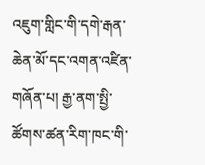འཇུག་གླིང་གི་དགེ་རྒན་ཆེན་མོ་དང་འགན་འཛིན་གཞོན་པ། རྒྱ་ནག་སྤྱི་ཚོགས་ཚན་རིག་ཁང་གི་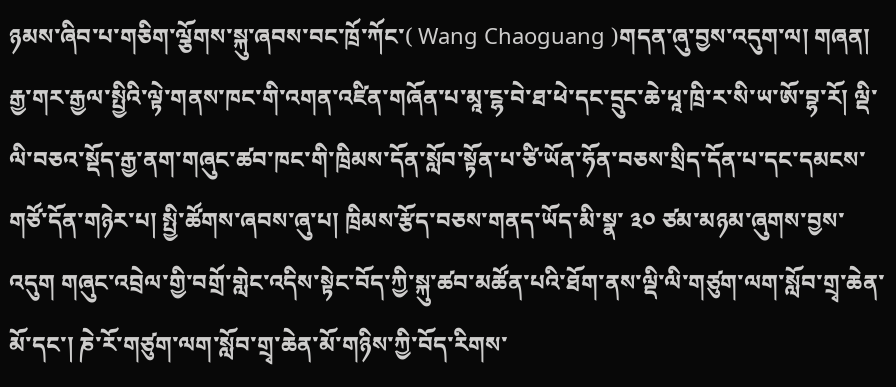ཉམས་ཞིབ་པ་གཅིག་ལྕོགས་སྐུ་ཞབས་བང་ཁྲོ་ཀོང་( Wang Chaoguang )གདན་ཞུ་བྱས་འདུག་ལ། གཞན། རྒྱ་གར་རྒྱལ་སྤྱིའི་ལྟེ་གནས་ཁང་གི་འགན་འཛིན་གཞོན་པ་མཱ་ངྷ་བེ་ཐ་ཕེ་དང་དྲུང་ཆེ་ཕཱ་ཁྲི་ར་སི་ཡ་ཨོ་བྷ་རོ། ལྡི་ལི་བཅའ་སྡོད་རྒྱ་ནག་གཞུང་ཚབ་ཁང་གི་ཁྲིམས་དོན་སློབ་སྟོན་པ་ཙི་ཡོན་ཧོན་བཅས་སྲིད་དོན་པ་དང་དམངས་གཙོ་དོན་གཉེར་པ། སྤྱི་ཚོགས་ཞབས་ཞུ་པ། ཁྲིམས་རྩོད་བཅས་གནད་ཡོད་མི་སྣ་ ༣༠ ཙམ་མཉམ་ཞུགས་བྱས་འདུག གཞུང་འབྲེལ་གྱི་བགྲོ་གླེང་འདིས་སྟེང་བོད་ཀྱི་སྐུ་ཚབ་མཚོན་པའི་ཐོག་ནས་ལྡི་ལི་གཙུག་ལག་སློབ་གྲྭ་ཆེན་མོ་དང་། ཎེ་རོ་གཙུག་ལག་སློབ་གྲྭ་ཆེན་མོ་གཉིས་ཀྱི་བོད་རིགས་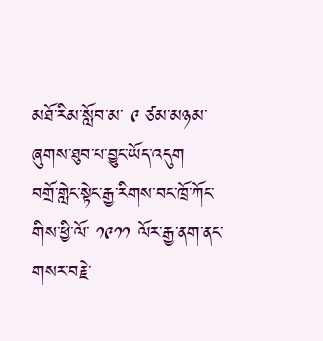མཐོ་རིམ་སློབ་མ་ ༩ ཙམ་མཉམ་ཞུགས་ཐུབ་པ་བྱུང་ཡོད་འདུག
བགྲོ་གླེང་སྟེང་རྒྱ་རིགས་བང་ཁྲོ་ཀོང་གིས་ཕྱི་ལོ་ ༡༩༡༡ ལོར་རྒྱ་ནག་ནང་གསར་བརྗེ་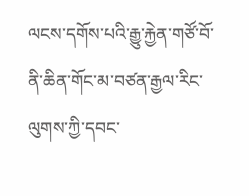ལངས་དགོས་པའི་རྒྱུ་རྐྱེན་གཙོ་བོ་ནི་ཆིན་གོང་མ་བཙན་རྒྱལ་རིང་ལུགས་ཀྱི་དབང་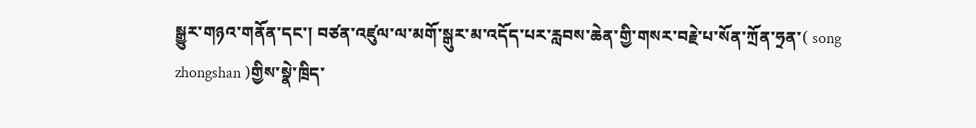སྒྱུར་གཉའ་གནོན་དང་། བཙན་འཛུལ་ལ་མགོ་སྒུར་མ་འདོད་པར་རླབས་ཆེན་གྱི་གསར་བརྗེ་པ་སོན་ཀྲོན་ཧྲན་( song zhongshan )གྱིས་སྣེ་ཁྲིད་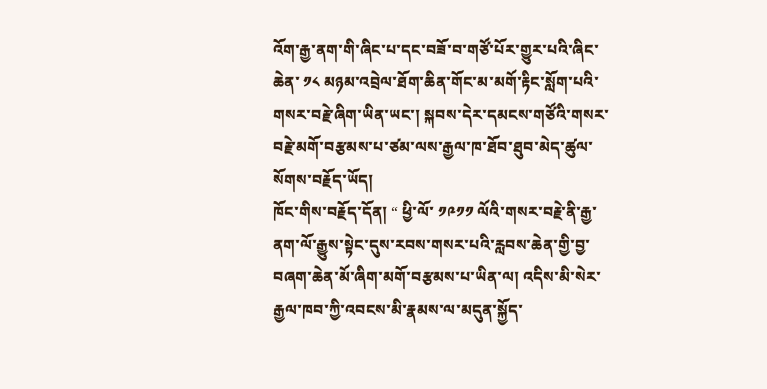འོག་རྒྱ་ནག་གི་ཞིང་པ་དང་བཟོ་བ་གཙོ་པོར་གྱུར་པའི་ཞིང་ཆེན་ ༡༨ མཉམ་འབྲེལ་ཐོག་ཆིན་གོང་མ་མགོ་རྟིང་སློག་པའི་གསར་བརྗེ་ཞིག་ཡིན་ཡང་། སྐབས་དེར་དམངས་གཙོའི་གསར་བརྗེ་མགོ་བརྩམས་པ་ཙམ་ལས་རྒྱལ་ཁ་ཐོབ་ཐུབ་མེད་ཚུལ་སོགས་བརྗོད་ཡོད།
ཁོང་གིས་བརྗོད་དོན། “ ཕྱི་ལོ་ ༡༩༡༡ ལོའི་གསར་བརྗེ་ནི་རྒྱ་ནག་ལོ་རྒྱུས་སྟེང་དུས་རབས་གསར་པའི་རླབས་ཆེན་གྱི་བྱ་བཞག་ཆེན་མོ་ཞིག་མགོ་བརྩམས་པ་ཡིན་ལ། འདིས་མི་སེར་རྒྱལ་ཁབ་ཀྱི་འབངས་མི་རྣམས་ལ་མདུན་སྐྱོད་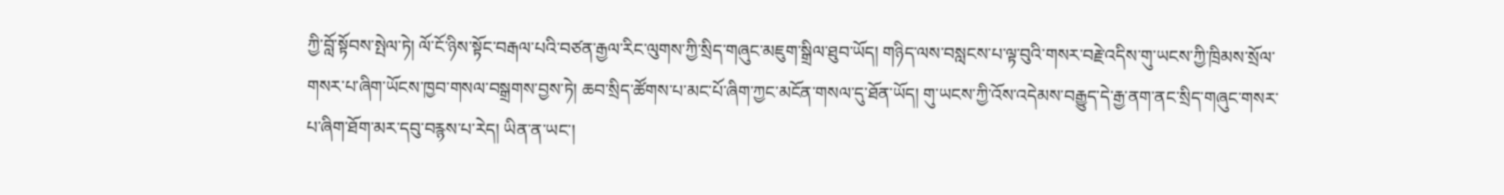ཀྱི་བློ་སྟོབས་སྤེལ་ཏེ། ལོ་ངོ་ཉིས་སྟོང་བརྒལ་པའི་བཙན་རྒྱལ་རིང་ལུགས་ཀྱི་སྲིད་གཞུང་མཇུག་སྒྲིལ་ཐུབ་ཡོད། གཉིད་ལས་བསླངས་པ་ལྟ་བུའི་གསར་བརྗེ་འདིས་གུ་ཡངས་ཀྱི་ཁྲིམས་སྲོལ་གསར་པ་ཞིག་ཡོངས་ཁྱབ་གསལ་བསྒྲགས་བྱས་ཏེ། ཆབ་སྲིད་ཚོགས་པ་མང་པོ་ཞིག་ཀྱང་མངོན་གསལ་དུ་ཐོན་ཡོད། གུ་ཡངས་ཀྱི་འོས་འདེམས་བརྒྱུད་དེ་རྒྱ་ནག་ནང་སྲིད་གཞུང་གསར་པ་ཞིག་ཐོག་མར་དབུ་བརྙས་པ་རེད། ཡིན་ན་ཡང་།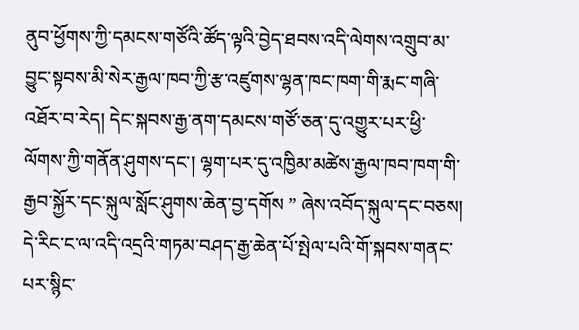ནུབ་ཕྱོགས་ཀྱི་དམངས་གཙོའི་ཚོད་ལྟའི་བྱེད་ཐབས་འདི་ལེགས་འགྲུབ་མ་བྱུང་སྟབས་མི་སེར་རྒྱལ་ཁབ་ཀྱི་རྩ་འཛུགས་ལྷན་ཁང་ཁག་གི་རྨང་གཞི་འཐོར་བ་རེད། དེང་སྐབས་རྒྱ་ནག་དམངས་གཙོ་ཅན་དུ་འགྱུར་པར་ཕྱི་ལོགས་ཀྱི་གནོན་ཤུགས་དང་། ལྷག་པར་དུ་འཁྱིམ་མཚེས་རྒྱལ་ཁབ་ཁག་གི་རྒྱབ་སྐྱོར་དང་སྐུལ་སློང་ཤུགས་ཆེན་བྱ་དགོས ” ཞེས་འབོད་སྐུལ་དང་བཅས། དེ་རིང་ང་ལ་འདི་འདྲའི་གཏམ་བཤད་རྒྱ་ཆེན་པོ་སྤེལ་པའི་གོ་སྐབས་གནང་པར་སྙིང་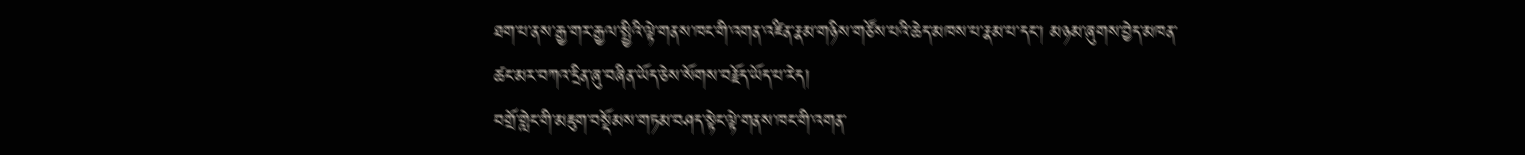ཐག་པ་ནས་རྒྱ་གར་རྒྱལ་སྤྱིའི་ལྟེ་གནས་ཁང་གི་འགན་འཛིན་རྣམ་གཉིས་གཙོས་པའི་ཆེད་མཁས་པ་རྣམ་པ་དང་། མཉམ་ཞུགས་བྱེད་མཁན་ཚང་མར་བཀའ་དྲིན་ཞུ་བཞིན་ཡོད་ཅེས་སོགས་བརྗོད་ཡོད་པ་རེད།
བགྲོ་གླེང་གི་མཇུག་བསྡོམས་གཏམ་བཤད་སྟེང་ལྟེ་གནས་ཁང་གི་འགན་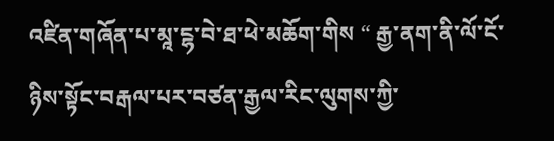འཛིན་གཞོན་པ་མཱ་ངྷ་བེ་ཐ་ཕེ་མཆོག་གིས “ རྒྱ་ནག་ནི་ལོ་ངོ་ཉིས་སྟོང་བརྒལ་པར་བཙན་རྒྱལ་རིང་ལུགས་ཀྱི་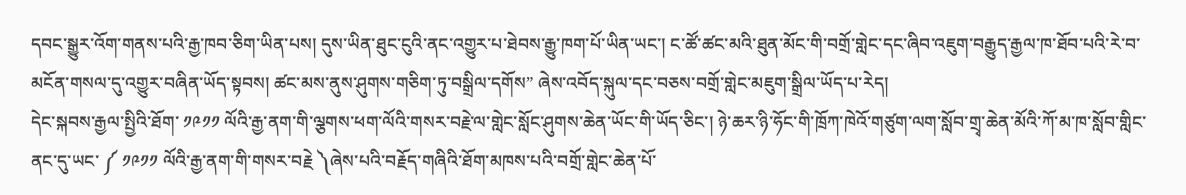དབང་སྒྱུར་འོག་གནས་པའི་རྒྱ་ཁབ་ཅིག་ཡིན་པས། དུས་ཡིན་ཐུང་ངུའི་ནང་འགྱུར་པ་ཐེབས་རྒྱུ་ཁག་པོ་ཡིན་ཡང་། ང་ཚོ་ཚང་མའི་ཐུན་མོང་གི་བགྲོ་གླེང་དང་ཞིབ་འཇུག་བརྒྱུད་རྒྱལ་ཁ་ཐོབ་པའི་རེ་བ་མངོན་གསལ་དུ་འགྱུར་བཞིན་ཡོད་སྟབས། ཚང་མས་ནུས་ཤུགས་གཅིག་ཏུ་བསྒྲིལ་དགོས” ཞེས་འབོད་སྐུལ་དང་བཅས་བགྲོ་གླེང་མཇུག་སྒྲིལ་ཡོད་པ་རེད།
དེང་སྐབས་རྒྱལ་སྤྱིའི་ཐོག་ ༡༩༡༡ ལོའི་རྒྱ་ནག་གི་ལྕགས་ཕག་ལོའི་གསར་བརྗེ་ལ་གླེང་སློང་ཤུགས་ཆེན་ཡོང་གི་ཡོད་ཅིང་། ཉེ་ཆར་ཉི་ཧོང་གི་ཁྲོཀ་ཁེའོ་གཙུག་ལག་སློབ་གྲྭ་ཆེན་མོའི་ཀོ་མ་ཁ་སློབ་གླིང་ནང་དུ་ཡང་ ༼ ༡༩༡༡ ལོའི་རྒྱ་ནག་གི་གསར་བརྗེ ༽ཞེས་པའི་བརྗོད་གཞིའི་ཐོག་མཁས་པའི་བགྲོ་གླེང་ཆེན་པོ་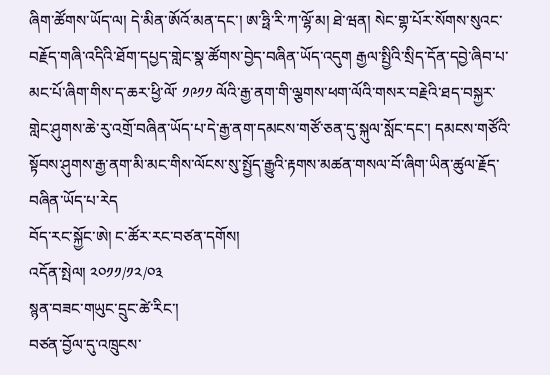ཞིག་ཚོགས་ཡོད་ལ། དེ་མིན་ཨོའོ་མན་དང་། ཨ་ཧྥི་རི་ཀ་ལྷོ་མ། ཐེ་ཝན། སེང་གྷ་པོར་སོགས་སུའང་བརྗོད་གཞི་འདིའི་ཐོག་དཔྱད་གླེང་སྣ་ཚོགས་བྱེད་བཞིན་ཡོད་འདུག རྒྱལ་སྤྱིའི་སྲིད་དོན་དབྱེ་ཞིབ་པ་མང་པོ་ཞིག་གིས་ད་ཆར་ཕྱི་ལོ་ ༡༩༡༡ ལོའི་རྒྱ་ནག་གི་ལྕགས་ཕག་ལོའི་གསར་བརྗེའི་ཐད་བསྐྱར་གླེང་ཤུགས་ཆེ་རུ་འགྲོ་བཞིན་ཡོད་པ་དེ་རྒྱ་ནག་དམངས་གཙོ་ཅན་དུ་སྐུལ་སློང་དང་། དམངས་གཙོའི་སྟོབས་ཤུགས་རྒྱ་ནག་མི་མང་གིས་ལོངས་སུ་སྤྱོད་རྒྱུའི་རྟགས་མཚན་གསལ་བོ་ཞིག་ཡིན་ཚུལ་རྗོད་བཞིན་ཡོད་པ་རེད
བོད་རང་སྐྱོང་ཨེ། ང་ཚོར་རང་བཙན་དགོས།
འདོན་སྤེལ། ༢༠༡༡/༡༢/༠༣
སྙན་བཟང་གཡུང་དྲུང་ཚེ་རིང་།
བཙན་བྱོལ་དུ་འཁྲུངས་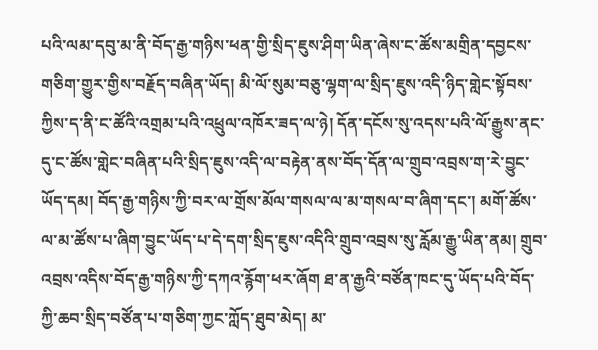པའི་ལམ་དབུ་མ་ནི་བོད་རྒྱ་གཉིས་ཕན་གྱི་སྲིད་ཇུས་ཤིག་ཡིན་ཞེས་ང་ཚོས་མགྲིན་དབྱངས་གཅིག་གྱུར་གྱིས་བརྗོད་བཞིན་ཡོད། མི་ལོ་སུམ་བཅུ་ལྷག་ལ་སྲིད་ཇུས་འདི་ཉིད་གླེང་སྟོབས་ཀྱིས་ད་ནི་ང་ཚོའི་འགྲམ་པའི་འཕྲུལ་འཁོར་ཟད་ལ་ཉེ། དོན་དངོས་སུ་འདས་པའི་ལོ་རྒྱུས་ནང་དུ་ང་ཚོས་གླེང་བཞིན་པའི་སྲིད་ཇུས་འདི་ལ་བརྟེན་ནས་བོད་དོན་ལ་གྲུབ་འབྲས་ག་རེ་བྱུང་ཡོད་དམ། བོད་རྒྱ་གཉིས་ཀྱི་བར་ལ་གྲོས་མོལ་གསལ་ལ་མ་གསལ་བ་ཞིག་དང་། མགོ་ཚོས་ལ་མ་ཚོས་པ་ཞིག་བྱུང་ཡོད་པ་དེ་དག་སྲིད་ཇུས་འདིའི་གྲུབ་འབྲས་སུ་རློམ་རྒྱུ་ཡིན་ནམ། གྲུབ་འབྲས་འདིས་བོད་རྒྱ་གཉིས་ཀྱི་དཀའ་རྙོག་ཕར་ཞོག ཐ་ན་རྒྱའི་བཙོན་ཁང་དུ་ཡོད་པའི་བོད་ཀྱི་ཆབ་སྲིད་བཙོན་པ་གཅིག་ཀྱང་ཀློད་ཐུབ་མེད། མ་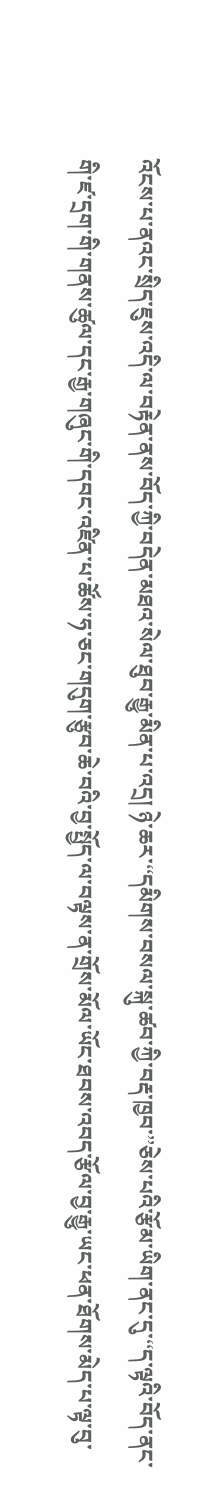འོངས་པ་ནའང་སྲིད་ཇུས་འདི་ལ་བརྟེན་ནས་བོད་ཀྱི་བདེན་མཐའ་སེལ་ཐུབ་རྒྱུ་མིན་པ་འདྲ། ཉེ་ཆར་‘‘དམིགས་བསལ་སྐུ་ཚབ་ཀྱི་བརྡ་ཁྱབ་’’ཅེས་པའི་རྩོམ་ཡིག་ནང་དུ་‘‘ད་ལྟའི་བོད་ནང་གི་ཛ་དྲག་གི་གནས་ཚུལ་དང་རྒྱ་གཞུང་གི་དབང་འཛིན་པ་ཚོས་ཧ་ཅང་གདུག་རྩུབ་ཆེ་བའི་བྱ་སྤྱོད་ལ་བལྟས་ན་གྲོས་མོལ་ཡོང་ཐབས་འབད་རྩོལ་བྱ་རྒྱུ་ཡང་ཕན་ཐོགས་མེད་པ་ལྟ་བུ་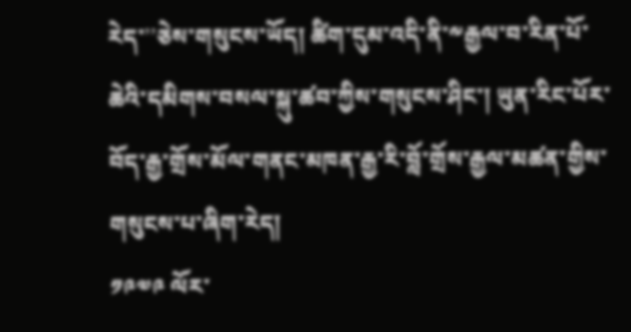རེད་’’ཅེས་གསུངས་ཡོད། ཚིག་དུམ་འདི་ནི་༸རྒྱལ་བ་རིན་པོ་ཆེའི་དམིགས་བསལ་སྐུ་ཚབ་ཀྱིས་གསུངས་ཤིང་། ཡུན་རིང་པོར་བོད་རྒྱ་གྲོས་མོལ་གནང་མཁན་རྒྱ་རི་བློ་གྲོས་རྒྱལ་མཚན་གྱིས་གསུངས་པ་ཞིག་རེད།
༡༩༧༩ ལོར་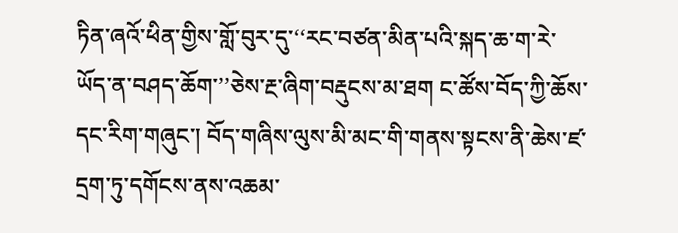ཏིན་ཞའོ་ཕིན་གྱིས་གློ་བུར་དུ་‘‘རང་བཙན་མིན་པའི་སྐད་ཆ་ག་རེ་ཡོད་ན་བཤད་ཆོག་’’ཅེས་རྔ་ཞིག་བརྡུངས་མ་ཐག ང་ཚོས་བོད་ཀྱི་ཆོས་དང་རིག་གཞུང་། བོད་གཞིས་ལུས་མི་མང་གི་གནས་སྟངས་ནི་ཆེས་ཛ་དྲག་ཏུ་དགོངས་ནས་འཆམ་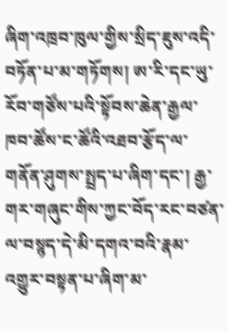ཞིག་འཁྲབ་ཁུལ་གྱིས་སྲིད་ཇུས་འདི་བཏོན་པ་མ་གཏོགས། ཨ་རི་དང་ཡུ་རོབ་གཙོས་པའི་སྟོབས་ཆེན་རྒྱལ་ཁབ་ཚོས་ང་ཚོའི་འཐབ་རྩོད་ལ་གནོན་ཤུགས་སྤྲད་པ་ཞིག་དང་། རྒྱ་གར་གཞུང་གིས་ཀྱང་བོད་རང་བཙན་ལ་བསྙད་དེ་མི་དགའ་བའི་རྣམ་འགྱུར་བསྟན་པ་ཞིག་མ་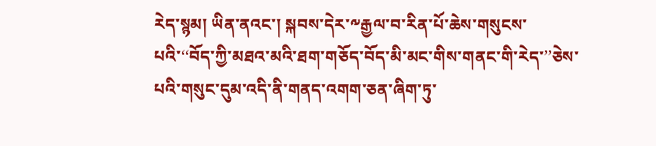རེད་སྙམ། ཡིན་ནའང་། སྐབས་དེར་༸རྒྱལ་བ་རིན་པོ་ཆེས་གསུངས་པའི་‘‘བོད་ཀྱི་མཐའ་མའི་ཐག་གཅོད་བོད་མི་མང་གིས་གནང་གི་རེད་’’ཅེས་པའི་གསུང་དུམ་འདི་ནི་གནད་འགག་ཅན་ཞིག་ཏུ་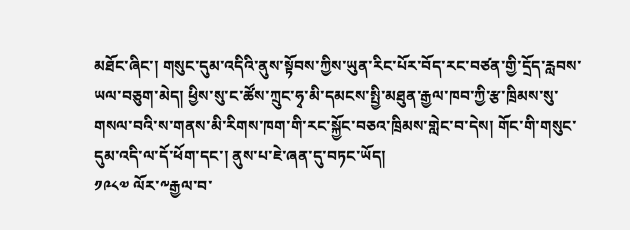མཐོང་ཞིང་། གསུང་དུམ་འདིའི་ནུས་སྟོབས་ཀྱིས་ཡུན་རིང་པོར་བོད་རང་བཙན་གྱི་དྲོད་རླབས་ཡལ་བཅུག་མེད། ཕྱིས་སུ་ང་ཚོས་ཀྲུང་ཧྭ་མི་དམངས་སྤྱི་མཐུན་རྒྱལ་ཁབ་ཀྱི་རྩ་ཁྲིམས་སུ་གསལ་བའི་ས་གནས་མི་རིགས་ཁག་གི་རང་སྐྱོང་བཅའ་ཁྲིམས་གླེང་བ་དེས། གོང་གི་གསུང་དུམ་འདི་ལ་དོ་ཕོག་དང་། ནུས་པ་ཇེ་ཞན་དུ་བཏང་ཡོད།
༡༩༨༧ ལོར་༸རྒྱལ་བ་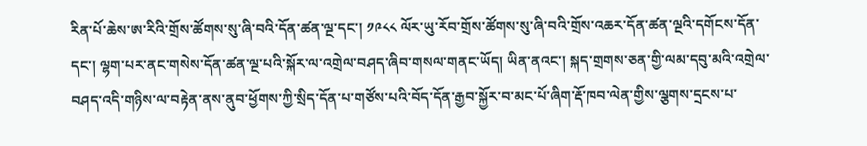རིན་པོ་ཆེས་ཨ་རིའི་གྲོས་ཚོགས་སུ་ཞི་བའི་དོན་ཚན་ལྔ་དང་། ༡༩༨༨ ལོར་ཡུ་རོབ་གྲོས་ཚོགས་སུ་ཞི་བའི་གྲོས་འཆར་དོན་ཚན་ལྔའི་དགོངས་དོན་དང་། ལྷག་པར་ནང་གསེས་དོན་ཚན་ལྔ་པའི་སྐོར་ལ་འགྲེལ་བཤད་ཞིབ་གསལ་གནང་ཡོད། ཡིན་ནའང་། སྐད་གྲགས་ཅན་གྱི་ལམ་དབུ་མའི་འགྲེལ་བཤད་འདི་གཉིས་ལ་བརྟེན་ནས་ནུབ་ཕྱོགས་ཀྱི་སྲིད་དོན་པ་གཙོས་པའི་བོད་དོན་རྒྱབ་སྐྱོར་བ་མང་པོ་ཞིག་རྡོ་ཁབ་ལེན་གྱིས་ལྕགས་དྲངས་པ་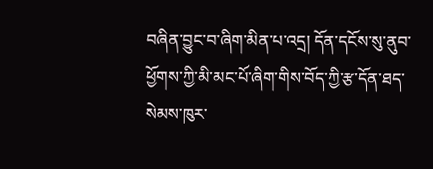བཞིན་བྱུང་བ་ཞིག་མིན་པ་འདྲ། དོན་དངོས་སུ་ནུབ་ཕྱོགས་ཀྱི་མི་མང་པོ་ཞིག་གིས་བོད་ཀྱི་རྩ་དོན་ཐད་སེམས་ཁུར་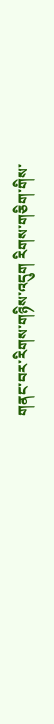གནང་བར་རིགས་གཉིས་འདུག རིགས་གཅིག་གིས་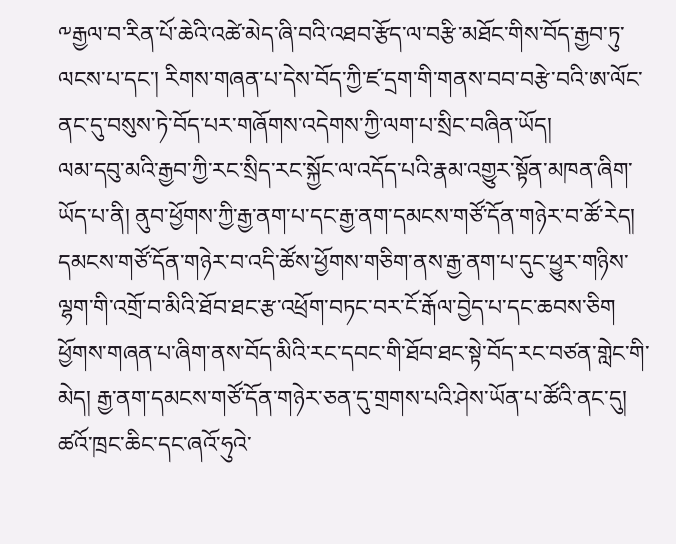༸རྒྱལ་བ་རིན་པོ་ཆེའི་འཚེ་མེད་ཞི་བའི་འཐབ་རྩོད་ལ་བརྩི་མཐོང་གིས་བོད་རྒྱབ་ཏུ་ལངས་པ་དང་། རིགས་གཞན་པ་དེས་བོད་ཀྱི་ཛ་དྲག་གི་གནས་བབ་བརྩེ་བའི་ཨ་ལོང་ནང་དུ་བསུས་ཏེ་བོད་པར་གཞོགས་འདེགས་ཀྱི་ལག་པ་སྲིང་བཞིན་ཡོད།
ལམ་དབུ་མའི་རྒྱབ་ཀྱི་རང་སྲིད་རང་སྐྱོང་ལ་འདོད་པའི་རྣམ་འགྱུར་སྟོན་མཁན་ཞིག་ཡོད་པ་ནི། ནུབ་ཕྱོགས་ཀྱི་རྒྱ་ནག་པ་དང་རྒྱ་ནག་དམངས་གཙོ་དོན་གཉེར་བ་ཚོ་རེད། དམངས་གཙོ་དོན་གཉེར་བ་འདི་ཚོས་ཕྱོགས་གཅིག་ནས་རྒྱ་ནག་པ་དུང་ཕྱུར་གཉིས་ལྷག་གི་འགྲོ་བ་མིའི་ཐོབ་ཐང་རྩ་འཕྲོག་བཏང་བར་ངོ་རྒོལ་བྱེད་པ་དང་ཆབས་ཅིག ཕྱོགས་གཞན་པ་ཞིག་ནས་བོད་མིའི་རང་དབང་གི་ཐོབ་ཐང་སྟེ་བོད་རང་བཙན་གླེང་གི་མེད། རྒྱ་ནག་དམངས་གཙོ་དོན་གཉེར་ཅན་དུ་གྲགས་པའི་ཤེས་ཡོན་པ་ཚོའི་ནང་དུ། ཚའོ་ཁྲང་ཆིང་དང་ཞའོ་ཧུའེ་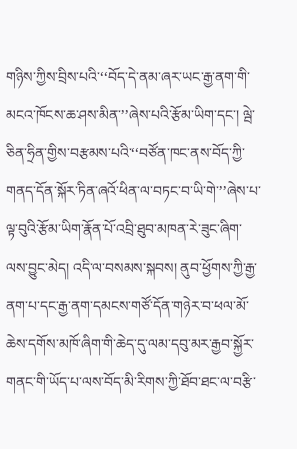གཉིས་ཀྱིས་བྲིས་པའི་‘‘བོད་དེ་ནམ་ཞར་ཡང་རྒྱ་ནག་གི་མངའ་ཁོངས་ཆ་ཤས་མིན་’’ཞེས་པའི་རྩོམ་ཡིག་དང་། ལྦེ་ཅིན་ཧྲིན་གྱིས་བརྩམས་པའི་‘‘བཙོན་ཁང་ནས་བོད་ཀྱི་གནད་དོན་སྐོར་ཏིན་ཞའོ་ཕིན་ལ་བཏང་བ་ཡི་གེ་’’ཞེས་པ་ལྟ་བུའི་རྩོམ་ཡིག་རྣོན་པོ་འབྲི་ཐུབ་མཁན་རེ་ཟུང་ཞིག་ལས་བྱུང་མེད། འདི་ལ་བསམས་སྐབས། ནུབ་ཕྱོགས་ཀྱི་རྒྱ་ནག་པ་དང་རྒྱ་ནག་དམངས་གཙོ་དོན་གཉེར་བ་ཕལ་མོ་ཆེས་དགོས་མཁོ་ཞིག་གི་ཆེད་དུ་ལམ་དབུ་མར་རྒྱབ་སྐྱོར་གནང་གི་ཡོད་པ་ལས་བོད་མི་རིགས་ཀྱི་ཐོབ་ཐང་ལ་བརྩི་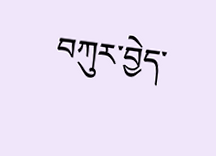བཀུར་བྱེད་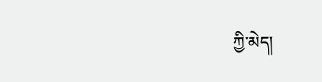ཀྱི་མེད།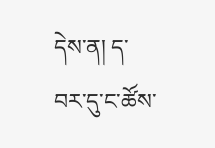དེས་ན། ད་བར་དུ་ང་ཚོས་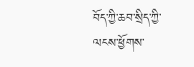བོད་ཀྱི་ཆབ་སྲིད་ཀྱི་ལངས་ཕྱོགས་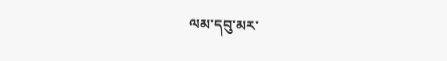ལམ་དབུ་མར་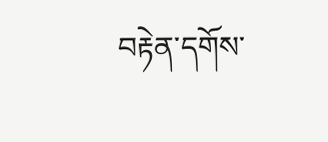བརྟེན་དགོས་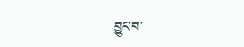བྱུང་བ་